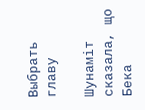Выбрать главу

Шунаміт сказала, що Бека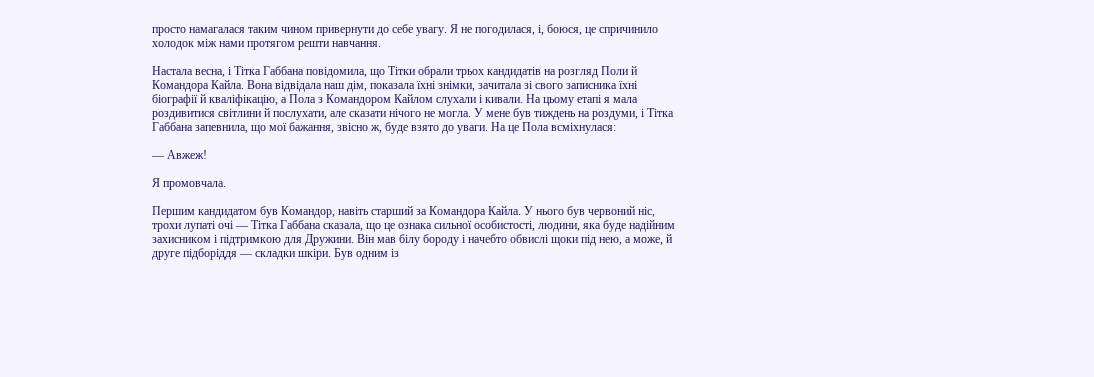просто намагалася таким чином привернути до себе увагу. Я не погодилася, і, боюся, це спричинило холодок між нами протягом решти навчання.

Настала весна, і Тітка Габбана повідомила, що Тітки обрали трьох кандидатів на розгляд Поли й Командора Кайла. Вона відвідала наш дім, показала їхні знімки, зачитала зі свого записника їхні біографії й кваліфікацію, а Пола з Командором Кайлом слухали і кивали. На цьому етапі я мала роздивитися світлини й послухати, але сказати нічого не могла. У мене був тиждень на роздуми, і Тітка Габбана запевнила, що мої бажання, звісно ж, буде взято до уваги. На це Пола всміхнулася:

— Авжеж!

Я промовчала.

Першим кандидатом був Командор, навіть старший за Командора Кайла. У нього був червоний ніс, трохи лупаті очі — Тітка Габбана сказала, що це ознака сильної особистості, людини, яка буде надійним захисником і підтримкою для Дружини. Він мав білу бороду і начебто обвислі щоки під нею, а може, й друге підборіддя — складки шкіри. Був одним із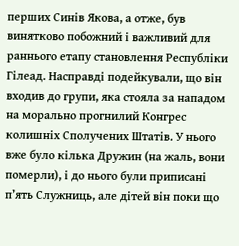перших Синів Якова, а отже, був винятково побожний і важливий для раннього етапу становлення Республіки Гілеад. Насправді подейкували, що він входив до групи, яка стояла за нападом на морально прогнилий Конгрес колишніх Сполучених Штатів. У нього вже було кілька Дружин (на жаль, вони померли), і до нього були приписані п’ять Служниць, але дітей він поки що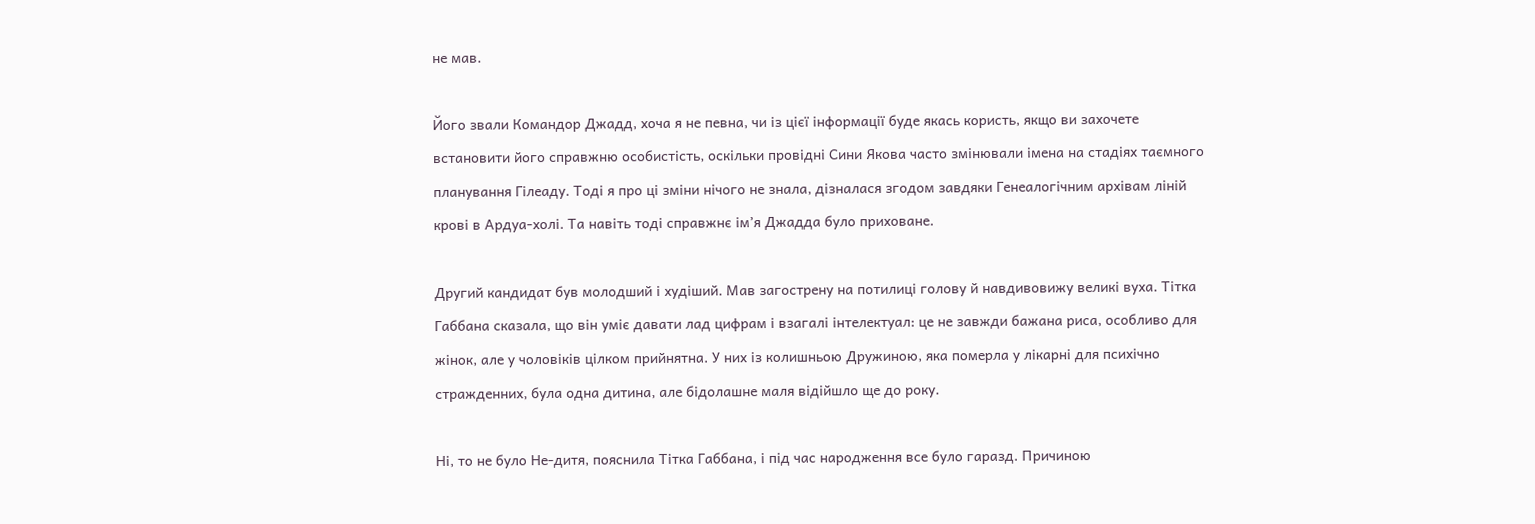не мав.

Його звали Командор Джадд, хоча я не певна, чи із цієї інформації буде якась користь, якщо ви захочете встановити його справжню особистість, оскільки провідні Сини Якова часто змінювали імена на стадіях таємного планування Гілеаду. Тоді я про ці зміни нічого не знала, дізналася згодом завдяки Генеалогічним архівам ліній крові в Ардуа-холі. Та навіть тоді справжнє ім’я Джадда було приховане.

Другий кандидат був молодший і худіший. Мав загострену на потилиці голову й навдивовижу великі вуха. Тітка Габбана сказала, що він уміє давати лад цифрам і взагалі інтелектуал: це не завжди бажана риса, особливо для жінок, але у чоловіків цілком прийнятна. У них із колишньою Дружиною, яка померла у лікарні для психічно стражденних, була одна дитина, але бідолашне маля відійшло ще до року.

Ні, то не було Не-дитя, пояснила Тітка Габбана, і під час народження все було гаразд. Причиною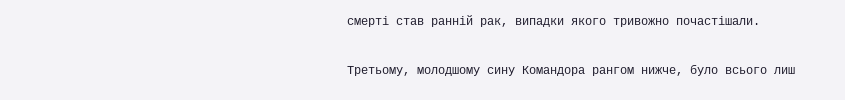смерті став ранній рак, випадки якого тривожно почастішали.

Третьому, молодшому сину Командора рангом нижче, було всього лиш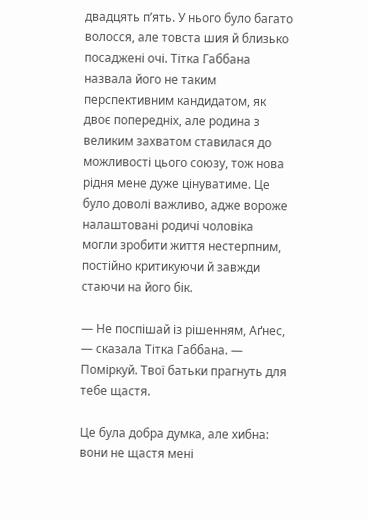двадцять п’ять. У нього було багато волосся, але товста шия й близько посаджені очі. Тітка Габбана назвала його не таким перспективним кандидатом, як двоє попередніх, але родина з великим захватом ставилася до можливості цього союзу, тож нова рідня мене дуже цінуватиме. Це було доволі важливо, адже вороже налаштовані родичі чоловіка могли зробити життя нестерпним, постійно критикуючи й завжди стаючи на його бік.

— Не поспішай із рішенням, Аґнес, — сказала Тітка Габбана. — Поміркуй. Твої батьки прагнуть для тебе щастя.

Це була добра думка, але хибна: вони не щастя мені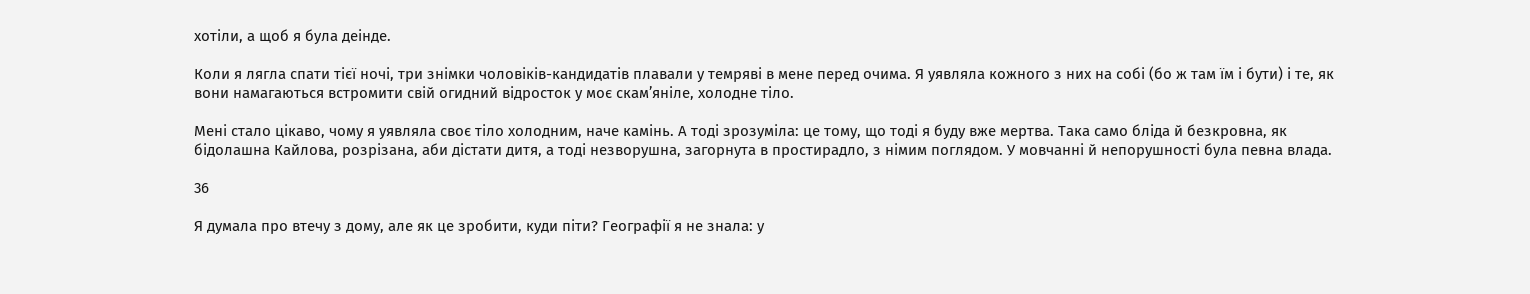хотіли, а щоб я була деінде.

Коли я лягла спати тієї ночі, три знімки чоловіків-кандидатів плавали у темряві в мене перед очима. Я уявляла кожного з них на собі (бо ж там їм і бути) і те, як вони намагаються встромити свій огидний відросток у моє скам’яніле, холодне тіло.

Мені стало цікаво, чому я уявляла своє тіло холодним, наче камінь. А тоді зрозуміла: це тому, що тоді я буду вже мертва. Така само бліда й безкровна, як бідолашна Кайлова, розрізана, аби дістати дитя, а тоді незворушна, загорнута в простирадло, з німим поглядом. У мовчанні й непорушності була певна влада.

36

Я думала про втечу з дому, але як це зробити, куди піти? Географії я не знала: у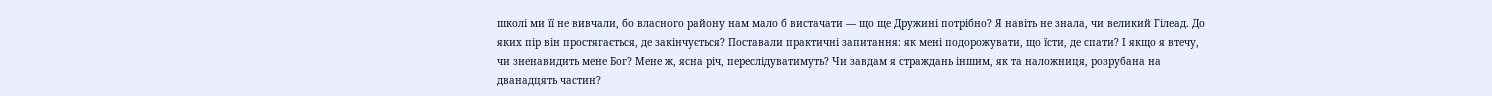школі ми її не вивчали, бо власного району нам мало б вистачати — що ще Дружині потрібно? Я навіть не знала, чи великий Гілеад. До яких пір він простягається, де закінчується? Поставали практичні запитання: як мені подорожувати, що їсти, де спати? І якщо я втечу, чи зненавидить мене Бог? Мене ж, ясна річ, переслідуватимуть? Чи завдам я страждань іншим, як та наложниця, розрубана на дванадцять частин?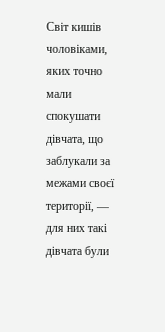Світ кишів чоловіками, яких точно мали спокушати дівчата, що заблукали за межами своєї території, — для них такі дівчата були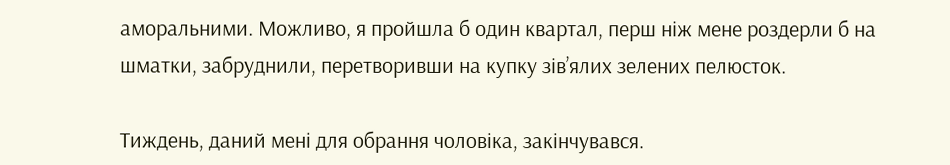аморальними. Можливо, я пройшла б один квартал, перш ніж мене роздерли б на шматки, забруднили, перетворивши на купку зів’ялих зелених пелюсток.

Тиждень, даний мені для обрання чоловіка, закінчувався.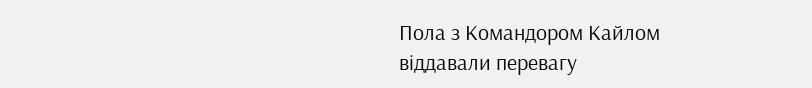Пола з Командором Кайлом віддавали перевагу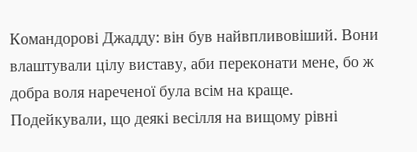Командорові Джадду: він був найвпливовіший. Вони влаштували цілу виставу, аби переконати мене, бо ж добра воля нареченої була всім на краще. Подейкували, що деякі весілля на вищому рівні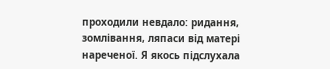проходили невдало: ридання, зомлівання, ляпаси від матері нареченої. Я якось підслухала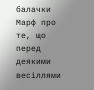балачки Марф про те, що перед деякими весіллями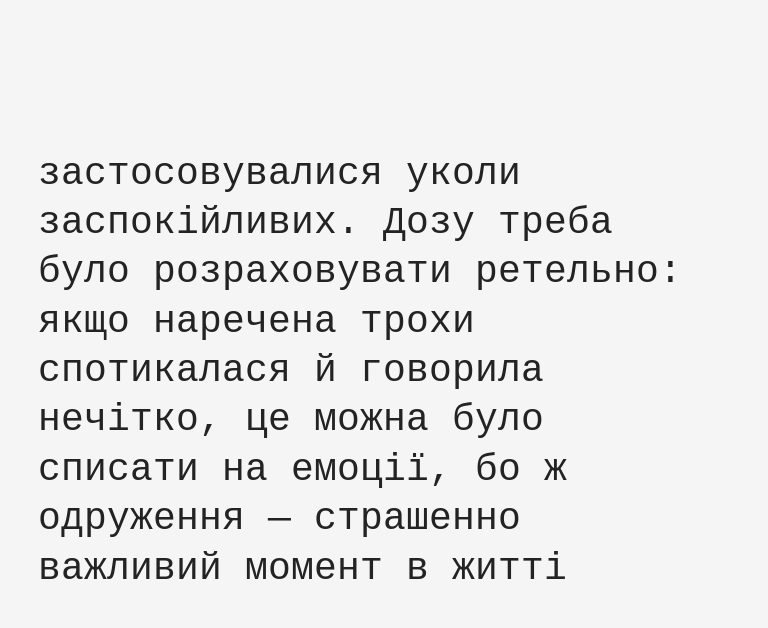застосовувалися уколи заспокійливих. Дозу треба було розраховувати ретельно: якщо наречена трохи спотикалася й говорила нечітко, це можна було списати на емоції, бо ж одруження — страшенно важливий момент в житті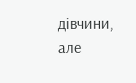дівчини, але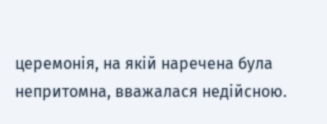церемонія, на якій наречена була непритомна, вважалася недійсною.